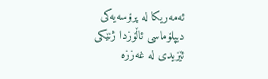ئەمەریکا لە پرۆسەیەکی دیپلۆماسی ئاڵۆزدا ژنێکی ئێزیدی لە غەززە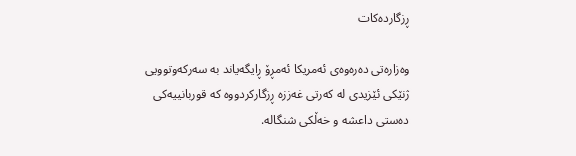ڕزگاردەکات

وەزارەتی دەرەوەی ئەمریکا ئەمڕۆ ڕایگەیاند بە سەرکەوتوویی ژنێکی ئێزیدی لە کەرتی غەززە ڕزگارکردووە کە قوربانییەکی دەستی داعشە و خەڵکی شنگالە.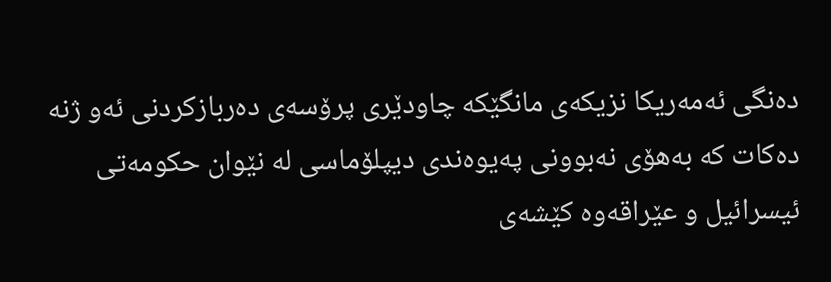دەنگی ئەمەریکا نزیکەی مانگێکە چاودێری پرۆسەی دەربازکردنی ئەو ژنە دەکات کە بەهۆی نەبوونی پەیوەندی دیپلۆماسی لە نێوان حکومەتی ئیسرائیل و عێراقەوە کێشەی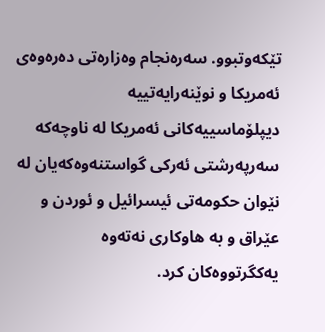تێکەوتبوو. سەرەنجام وەزارەتی دەرەوەی ئەمریکا و نوێنەرایەتییە دیپلۆماسییەکانی ئەمریکا لە ناوچەکە سەرپەرشتی ئەرکی گواستنەوەکەیان لە نێوان حکومەتی ئیسرائیل و ئوردن و عێراق و بە هاوکاری نەتەوە یەکگرتووەکان کرد.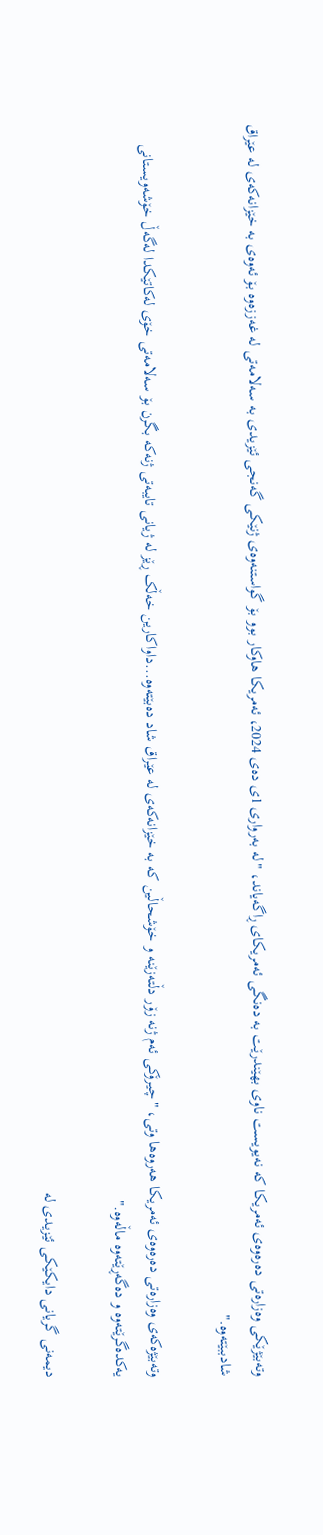وتەبێژێکی وەزارەتی دەرەوەی ئەمریکا کە نەیویست ناوی بهێندرێت بە دەنگی ئەمریکای ڕاگەیاند، "لە بەرواری 1ی دەی 2024، ئەمریکا هاوکار بوو بۆ گواستنەوەی ژنێکی گەنجی ئێزیدی بە سەلامەتی لە غەززەوە بۆ ئەوەی بە خێزانەکەی لە عێراق شادببێتەوە."

وتەبێژەکەی وەزارەتی دەرەوەی ئەمریکا هەروەها وتی، "چیرۆکی ئەم ژنە زۆر دڵتەزێنە و خۆشحاڵین کە بە خێزانەکەی لە عێراق شاد دەبێتەوە...داواکارین خەڵک ڕێز لە ژیانی تایبەتی ژنەکە بگرن بۆ سەلامەتی خۆی لەکاتێکدا لەگەڵ خۆشەویستانی یەکدەگرێتەوە و دەگەڕێتەوە ماڵەوە."

دیمەنی گریانی دایکێکی ئێزیدی لە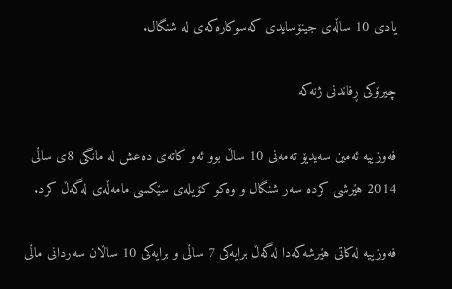یادی 10 ساڵەی جینۆسایدی کەسوکارەکەی لە شنگال.

چیرۆکی ڕفاندنی ژنەکە

فەوزییە ئەمین سەیدیۆ تەمەنی 10 ساڵ بوو ئەو کاتەی دەعش لە مانگی 8ی ساڵی 2014 هێرشی کردە سەر شنگال و وەکو کۆیلەی سێکسی مامەڵەی لەگەڵ کرد.

فەوزییە لەکاتی هێرشەکەدا لەگەڵ برایەکی 7 ساڵی و برایەکی 10 ساڵان سەردانی ماڵی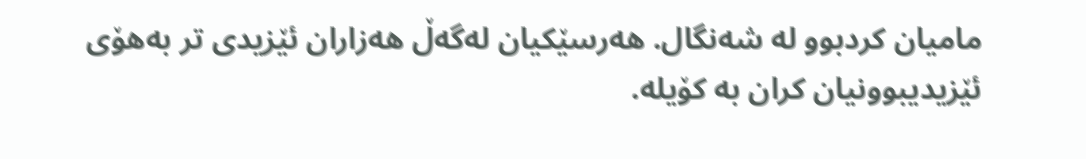مامیان کردبوو لە شەنگال. هەرسێکیان لەگەڵ هەزاران ئێزیدی تر بەهۆی ئێزیدیبوونیان کران بە کۆیلە.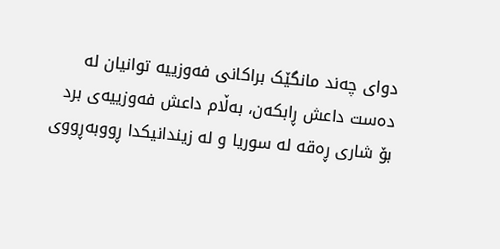دوای چەند مانگێک براکانی فەوزییە توانیان لە دەست داعش ڕابکەن، بەڵام داعش فەوزییەی برد بۆ شاری ڕەقە لە سوریا و لە زیندانیكدا ڕووبەڕووی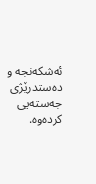ئەشکەنجە و دەستدرێژی جەستەیی کردەوە.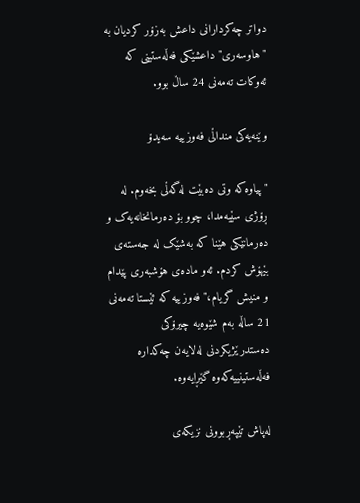دواتر چەکردارانی داعش بەزۆر کردیان بە "هاوسەری" داعشێکی فەڵەستینی کە ئەوکات تەمەنی 24 ساڵ بوو.

وێنەیەکی منداڵی فەوزییە سەیدۆ

"پیاوەکە وتی دەبێت لەگەڵی بخەوم. لە ڕۆژی سێیەمدا، چوو بۆ دەرمانخانەیەک و دەرمانێکی هێنا کە بەشێک لە جەستەی بێهۆش کردم. ئەو مادەی هۆشبەری پێدام و منیش گریام،" فەوزییە کە ئێستا تەمەنی 21 ساڵە بەم شێوەیە چیرۆکی دەستدرێژیکردنی لەلایەن چەکدارە فەڵەستینییەکەوە گێڕایەوە.

لەپاش تێپەڕبوونی نزیکەی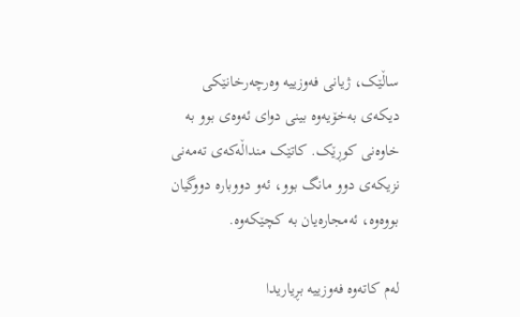ساڵێک، ژیانی فەوزییە وەرچەرخانێکی دیکەی بەخۆیەوە بینی دوای ئەوەی بوو بە خاوەنی کوڕێک. کاتێک منداڵەکەی تەمەنی نزیکەی دوو مانگ بوو، ئەو دووبارە دووگیان بووەوە، ئەمجارەیان بە کچێکەوە.

لەم کاتەوە فەوزییە بڕیاریدا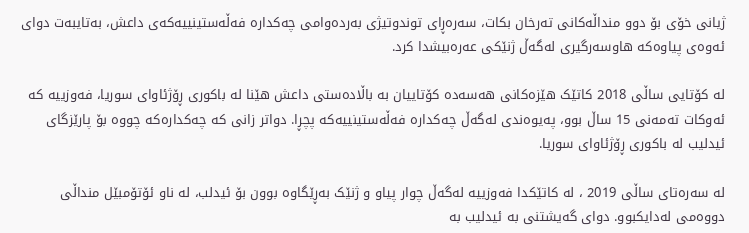ژیانی خۆی بۆ دوو منداڵەکانی تەرخان بکات، سەرەڕای توندوتیژی بەردەوامی چەکدارە فەڵەستینییەکەی داعش، بەتایبەت دوای ئەوەی پیاوەکە هاوسەرگیری لەگەڵ ژنێکی عەرەبیشدا کرد.

لە کۆتایی ساڵی 2018 کاتێک هێزەکانی هەسەدە کۆتاییان بە باڵادەستی داعش هێنا لە باکوری ڕۆژئاوای سوریا، فەوزییە کە ئەوکات تەمەنی 15 ساڵ بوو، پەیوەندی لەگەڵ چەکدارە فەڵەستینییەکە پچڕا. دواتر زانی کە چەکدارەکە چووە بۆ پارێزگای ئیدلیب لە باکوری ڕۆژئاوای سوریا.

لە سەرەتای ساڵی 2019 ، لە کاتێکدا فەوزییە لەگەڵ چوار پیاو و ژنێک بەڕێگاوە بوون بۆ ئیدلب، لە ناو ئۆتۆمبێل منداڵی دووەمی لەدایکبوو. دوای گەیشتنی بە ئیدلیب بە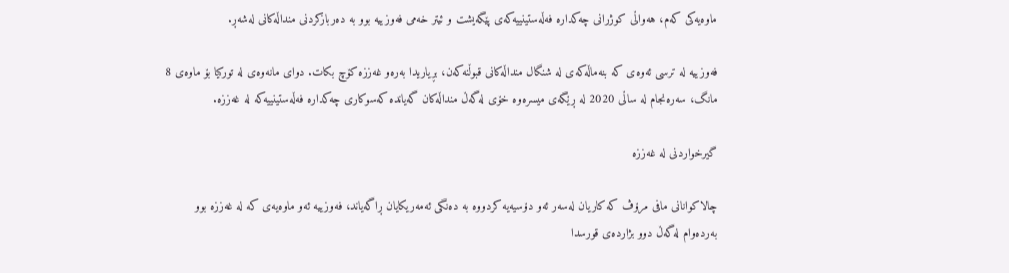ماوەیەکی کەم، هەواڵی کوژرانی چەکدارە فەڵەستینییەکەی پێگەیشت و ئیتر خەمی فەوزییە بوو بە دەربازکردنی منداڵەکانی لەشەڕ.

فەوزییە لە ترسی ئەوەی کە بنەماڵەکەی لە شنگال منداڵەکانی قبوڵنەکەن، بڕیاریدا بەرەو غەززە کۆچ بکات. دوای مانەوەی لە تورکیا بۆ ماوەی 8 مانگ، سەرەنجام لە ساڵی 2020 لە ڕێگەی میسرەوە خۆی لەگەڵ منداڵەکان گەیاندە کەسوکاری چەکدارە فەڵەستینییەکە لە غەززە.

گیرخواردنی لە غەززە

چالاکوانانی مافی مرۆڤ کە کاریان لەسەر ئەو دۆسیەیە کردووە بە دەنگی ئەمەریکایان ڕاگەیاند، فەوزییە ئەو ماوەیەی کە لە غەززە بوو بەردەوام لەگەڵ دوو بژاردەی قورسدا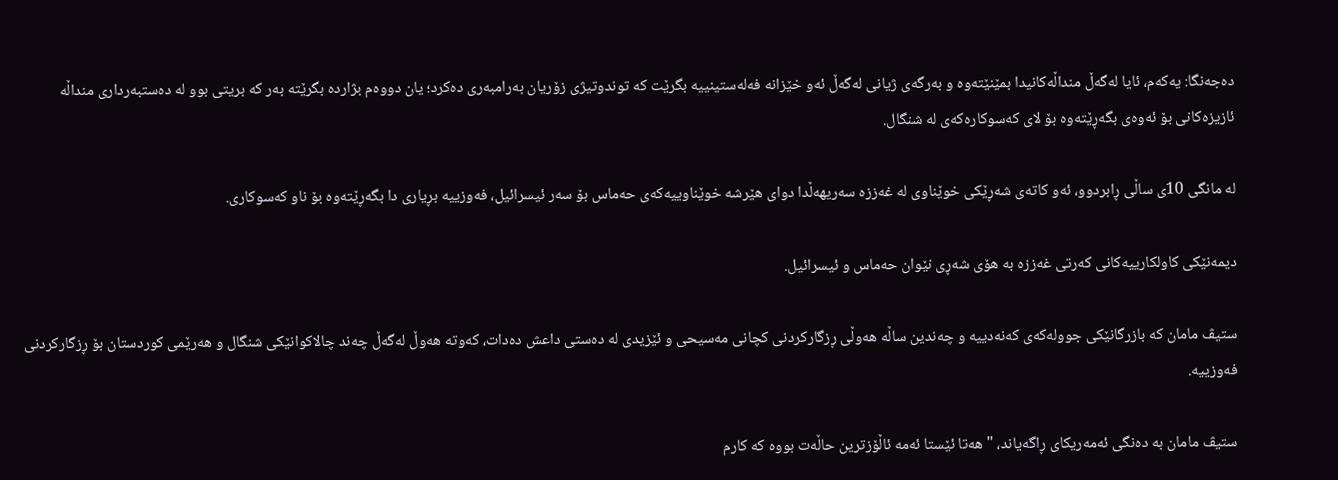دەجەنگا: یەکەم، ئایا لەگەڵ منداڵەکانیدا بمێنێتەوە و بەرگەی ژیانی لەگەڵ ئەو خێزانە فەلەستینییە بگرێت کە توندوتیژی زۆریان بەرامبەری دەکرد؛ یان دووەم بژاردە بگرێتە بەر کە بریتی بوو لە دەستبەرداری منداڵە ئازیزەکانی بۆ ئەوەی بگەڕێتەوە بۆ لای کەسوکارەکەی لە شنگال.

لە مانگی 10ی ساڵی ڕابردوو، ئەو کاتەی شەڕێکی خوێناوی لە غەززە سەریهەڵدا دوای هێرشە خوێناوییەکەی حەماس بۆ سەر ئیسرائیل، فەوزییە بڕیاری دا بگەڕێتەوە بۆ ناو کەسوکاری.

دیمەنێکی کاولکارییەکانی کەرتی غەززە بە هۆی شەڕی نێوان حەماس و ئیسرائیل.

ستیڤ مامان کە بازرگانێکی جوولەکەی کەنەدییە و چەندین ساڵە هەوڵی ڕزگارکردنی کچانی مەسیحی و ئێزیدی لە دەستی داعش دەدات، کەوتە هەوڵ لەگەڵ چەند چالاکوانێکی شنگال و هەرێمی کوردستان بۆ ڕزگارکردنی فەوزییە.

ستیڤ مامان بە دەنگی ئەمەریکای ڕاگەیاند، " هەتا ئێستا ئەمە ئاڵۆزترین حاڵەت بووە کە کارم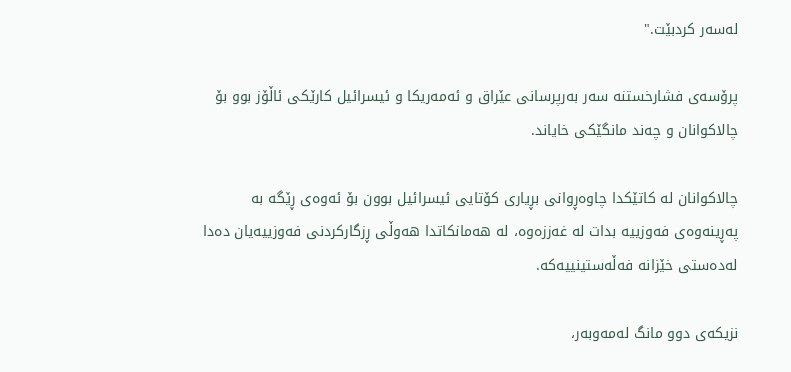لەسەر کردبێت."

پرۆسەی فشارخستنە سەر بەرپرسانی عێراق و ئەمەریکا و ئیسرائیل کارێکی ئاڵۆز بوو بۆ چالاکوانان و چەند مانگێکی خایاند.

چالاکوانان لە کاتێکدا چاوەڕوانی بڕیاری کۆتایی ئیسرائیل بوون بۆ ئەوەی ڕێگە بە پەڕینەوەی فەوزییە بدات لە غەززەوە، لە هەمانکاتدا هەوڵی ڕزگارکردنی فەوزییەیان دەدا لەدەستی خێزانە فەڵەستینییەکە.

نزیکەی دوو مانگ لەمەوبەر،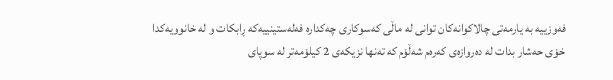فەوزییە بە یارمەتی چالاکوانەکان توانی لە ماڵی کەسوکاری چەکدارە فەلەستینییەکە ڕابکات و لە خانوویەکدا خۆی حەشار بدات لە دەروازەی کەرەم شەڵۆم کە تەنها نزیکەی 2 کیلۆمەتر لە سوپای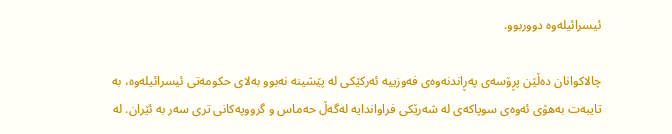ئیسرائیلەوە دووربوو.

چالاکوانان دەڵێن پڕۆسەی پەڕاندنەوەی فەوزییە ئەرکێکی لە پێشینە نەبوو بەلای حکومەتی ئیسرائیلەوە، بە تایبەت بەهۆی ئەوەی سوپاکەی لە شەرێکی فراواندایە لەگەڵ حەماس و گرووپەکانی تری سەر بە ئێران. لە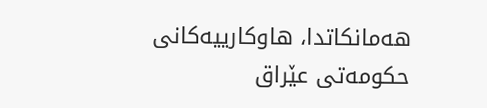هەمانکاتدا، هاوکارییەکانی حکومەتی عێراق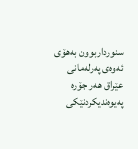سنورداربوون بەهۆی ئەوەی پەرلەمانی عێراق هەر جۆرە پەیوەندیکردنێکی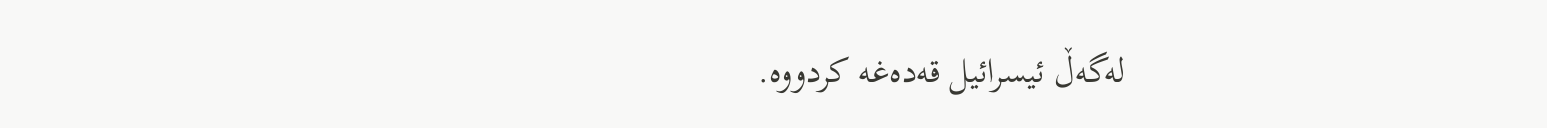لەگەڵ ئیسرائیل قەدەغە کردووە.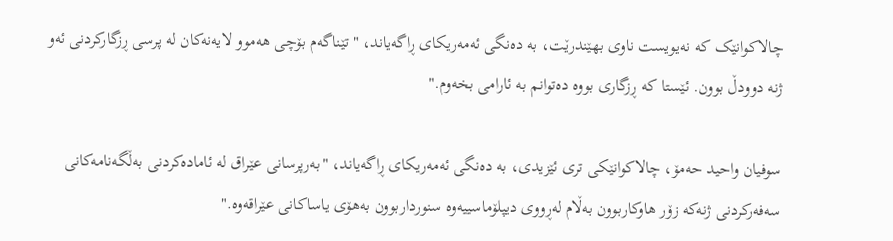چالاکوانێک کە نەیویست ناوی بهێندرێت، بە دەنگی ئەمەریکای ڕاگەیاند، "تێناگەم بۆچی هەموو لایەنەکان لە پرسی ڕزگارکردنی ئەو ژنە دوودڵ بوون. ئێستا کە ڕزگاری بووە دەتوانم بە ئارامی بخەوم."

سوفیان واحید حەمۆ، چالاکوانێکی تری ئێزیدی، بە دەنگی ئەمەریکای ڕاگەیاند، "بەرپرسانی عێراق لە ئامادەکردنی بەڵگەنامەکانی سەفەرکردنی ژنەکە زۆر هاوکاربوون بەڵام لەڕووی دیپلۆماسییەوە سنورداربوون بەهۆی یاساکانی عێراقەوە."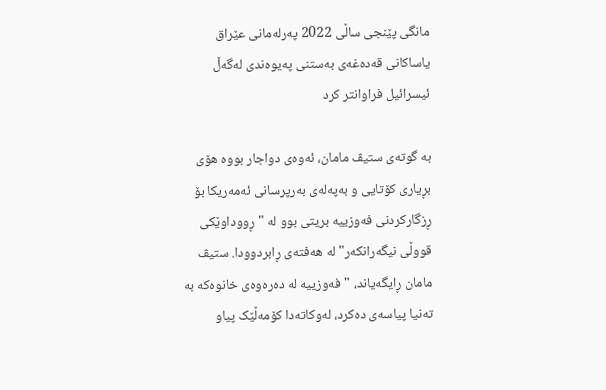مانگی پێنجی ساڵی 2022 پەرلەمانی عێراق یاساکانی قەدەغەی بەستنی پەیوەندی لەگەڵ ئیسرائیل فراوانتر کرد

بە گوتەی ستیڤ مامان، ئەوەی دواجار بووە هۆی بڕیاری کۆتایی و بەپەلەی بەرپرسانی ئەمەریکا بۆ ڕزگارکردنی فەوزییە بریتی بوو لە "ڕووداوێکی قووڵی نیگەرانکەر" لە هەفتەی ڕابردوودا. ستیڤ مامان ڕایگەیاند، "فەوزییە لە دەرەوەی خانوەکە بە تەنیا پیاسەی دەکرد، لەوکاتەدا کۆمەڵێک پیاو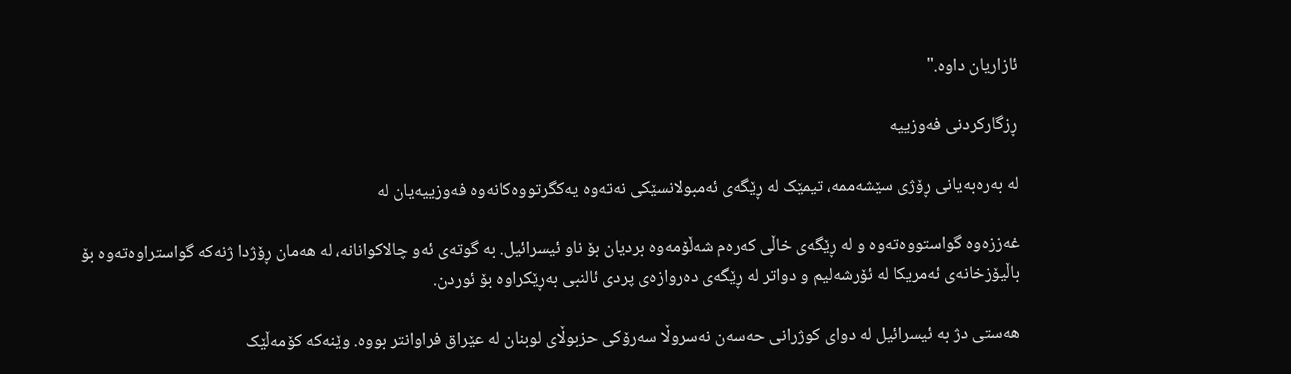ئازاریان داوە."

ڕزگارکردنی فەوزییە

لە بەرەبەیانی ڕۆژی سێشەممە، تیمێک لە ڕێگەی ئەمبولانسێکی نەتەوە یەکگرتووەکانەوە فەوزییەیان لە

غەززەوە گواستووەتەوە و لە ڕێگەی خاڵی کەرەم شەڵۆمەوە بردیان بۆ ناو ئیسرائیل. بە گوتەی ئەو چالاکوانانە، لە هەمان ڕۆژدا ژنەکە گواستراوەتەوە بۆ باڵیۆزخانەی ئەمریکا لە ئۆرشەلیم و دواتر لە ڕێگەی دەروازەی پردی ئالنبی بەڕێکراوە بۆ ئوردن.

هەستی دژ بە ئیسرائیل لە دوای کوژرانی حەسەن نەسروڵا سەرۆکی حزبوڵای لوبنان لە عێراق فراوانتر بووە. وێنەکە کۆمەڵێک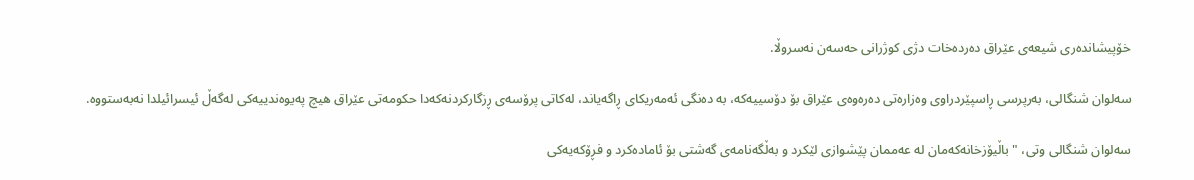خۆپیشاندەری شیعەی عێراق دەردەخات دژی کوژرانی حەسەن نەسروڵا.

سەلوان شنگالی، بەرپرسی ڕاسپێردراوی وەزارەتی دەرەوەی عێراق بۆ دۆسییەکە، بە دەنگی ئەمەریکای ڕاگەیاند، لەکاتی پرۆسەی ڕزگارکردنەکەدا حکومەتی عێراق هیچ پەیوەندییەکی لەگەڵ ئیسرائیلدا نەبەستووە.

سەلوان شنگالی وتی، "باڵیۆزخانەکەمان لە عەممان پێشوازی لێکرد و بەڵگەنامەی گەشتی بۆ ئامادەکرد و فڕۆکەیەکی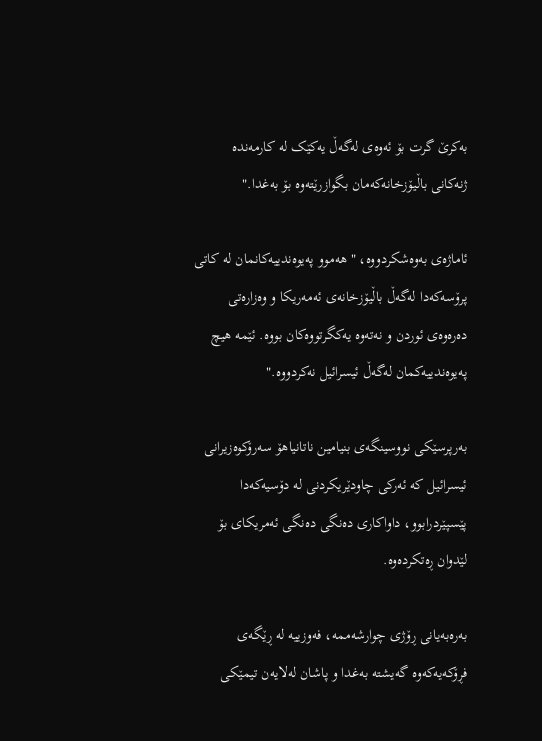بەکرێ گرت بۆ ئەوەی لەگەڵ یەکێک لە کارمەندە ژنەکانی باڵیۆزخانەکەمان بگوازرێتەوە بۆ بەغدا."

ئاماژەی بەوەشکردووە، "هەموو پەیوەندییەکانمان لە کاتی پرۆسەکەدا لەگەڵ باڵیۆزخانەی ئەمەریکا و وەزارەتی دەرەوەی ئوردن و نەتەوە یەکگرتووەکان بووە. ئێمە هیچ پەیوەندییەکمان لەگەڵ ئیسرائیل نەکردووە."

بەرپرسێکی نووسینگەی بنیامین ناتانیاهۆ سەرۆکوەزیرانی ئیسرائیل کە ئەرکی چاودێریکردنی لە دۆسیەکەدا پێسپێردرابوو، داواکاری دەنگی دەنگی ئەمریکای بۆ لێدوان ڕەتکردەوە.

بەرەبەیانی ڕۆژی چوارشەممە، فەوزییە لە ڕێگەی فڕۆکەیەکەوە گەیشتە بەغدا و پاشان لەلایەن تیمێکی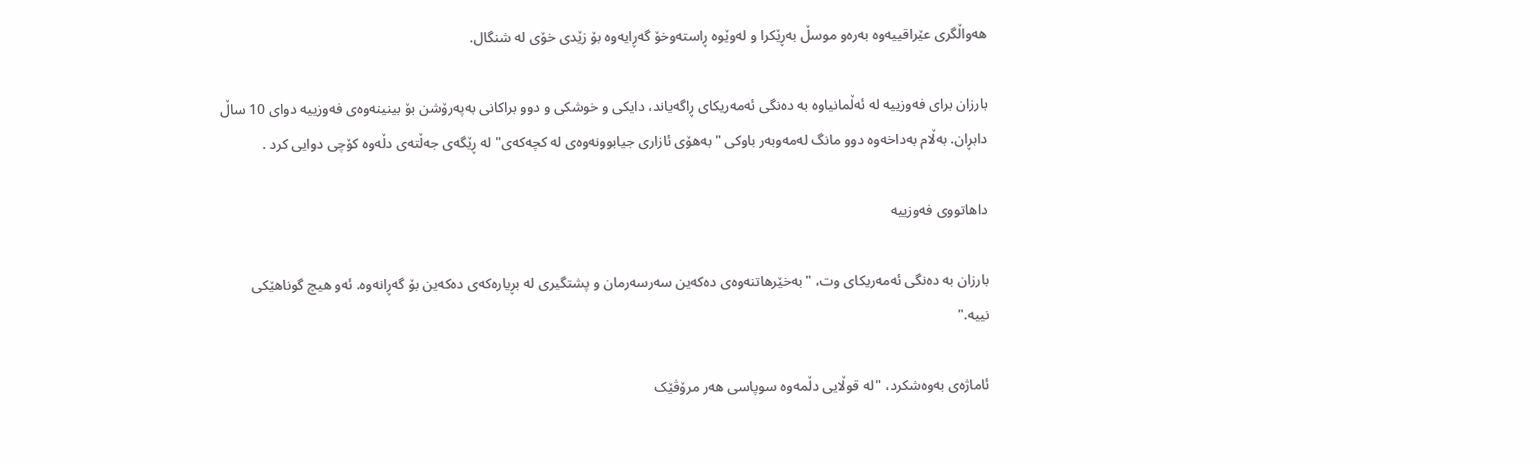هەواڵگری عێراقییەوە بەرەو موسڵ بەڕێکرا و لەوێوە ڕاستەوخۆ گەڕایەوە بۆ زێدی خۆی لە شنگال.

بارزان برای فەوزییە لە ئەڵمانیاوە بە دەنگی ئەمەریکای ڕاگەیاند، دایکی و خوشکی و دوو براکانی بەپەرۆشن بۆ بینینەوەی فەوزییە دوای 10 ساڵ دابڕان. بەڵام بەداخەوە دوو مانگ لەمەوبەر باوکی "بەهۆی ئازاری جیابوونەوەی لە کچەکەی" لە ڕێگەی جەڵتەی دڵەوە کۆچی دوایی کرد .

داهاتووی فەوزییە

بارزان بە دەنگی ئەمەریکای وت، "بەخێرهاتنەوەی دەکەین سەرسەرمان و پشتگیری لە بڕیارەکەی دەکەین بۆ گەڕانەوە. ئەو هیچ گوناهێکی نییە."

ئاماژەی بەوەشکرد، "لە قوڵایی دڵمەوە سوپاسی هەر مرۆڤێک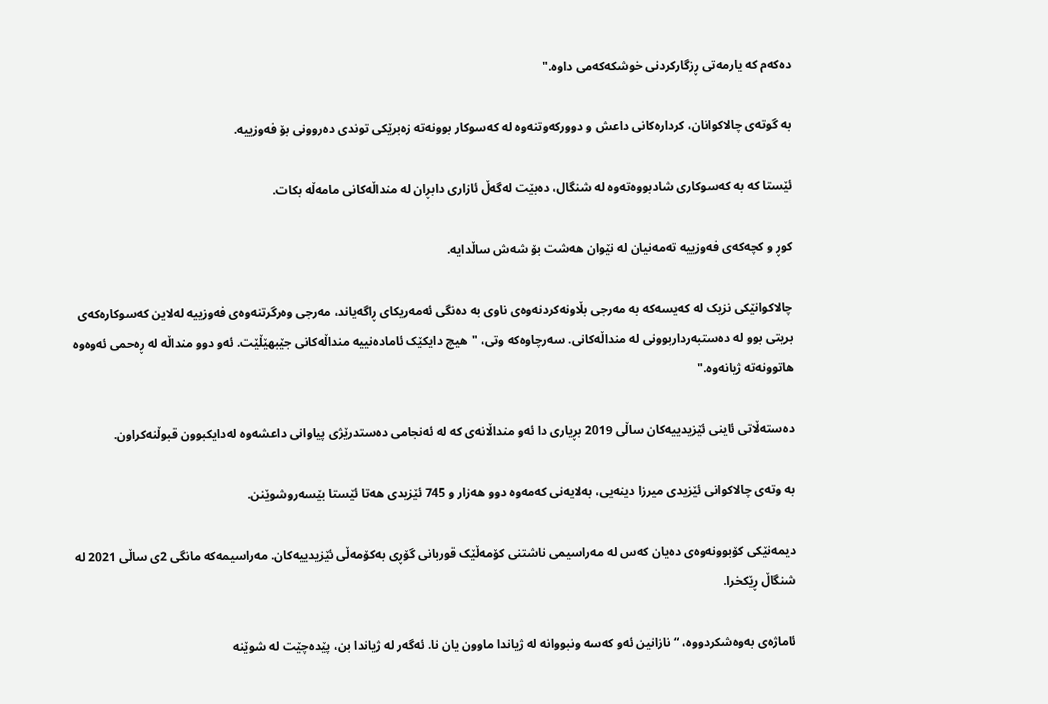دەکەم کە یارمەتی ڕزگارکردنی خوشکەکەمی داوە."

بە گوتەی چالاکوانان، کردارەکانی داعش و دوورکەوتنەوە لە کەسوکار بوونەتە زەبرێکی توندی دەروونی بۆ فەوزییە.

ئێستا کە بە کەسوکاری شادبووەتەوە لە شنگال، دەبێت لەگەڵ ئازاری دابڕان لە منداڵەکانی مامەڵە بکات.

کوڕ و کچەکەی فەوزییە تەمەنیان لە نێوان هەشت بۆ شەش ساڵدایە.

چالاکوانێکی نزیک لە کەیسەکە بە مەرجی بڵاونەکردنەوەی ناوی بە دەنگی ئەمەریکای ڕاگەیاند، مەرجی وەرگرتنەوەی فەوزییە لەلاین کەسوکارەکەی بریتی بوو لە دەستبەرداربوونی لە منداڵەکانی. سەرچاوەکە وتی، "هیچ دایکێک ئامادەنییە منداڵەکانی جێبهێڵێت. ئەو دوو منداڵە لە ڕەحمی ئەوەوە هاتوونەتە ژیانەوە."

دەستەڵاتی ئاینی ئێزیدییەکان ساڵی 2019 بڕیاری دا ئەو منداڵانەی کە لە ئەنجامی دەستدرێژی پیاوانی داعشەوە لەدایکبوون قبوڵنەکراون.

بە وتەی چالاکوانی ئێزیدی میرزا دینەیی، بەلایەنی کەمەوە دوو هەزار و 745 ئێزیدی هەتا ئێستا بێسەروشوێنن.

دیمەنێکی کۆبوونەوەی دەیان کەس لە مەراسیمی ناشتنی کۆمەڵێک قوربانی گۆڕی بەکۆمەڵی ئێزیدییەکان. مەراسیمەکە مانگی 2ی ساڵی 2021 لە شنگاڵ ڕێکخرا.

ئاماژەی بەوەشکردووە، “نازانین ئەو کەسە ونبووانە لە ژیاندا ماوون یان نا. ئەگەر لە ژیاندا بن، پێدەچێت لە شوێنە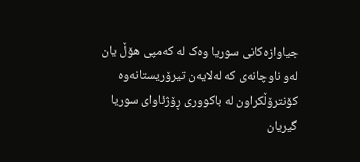جیاوازەکانی سوریا وەک لە کەمپی هۆڵ یان لەو ناوچانەی کە لەلایەن تیرۆریستانەوە کۆنترۆڵکراون لە باکووری ڕۆژئاوای سوریا گیریان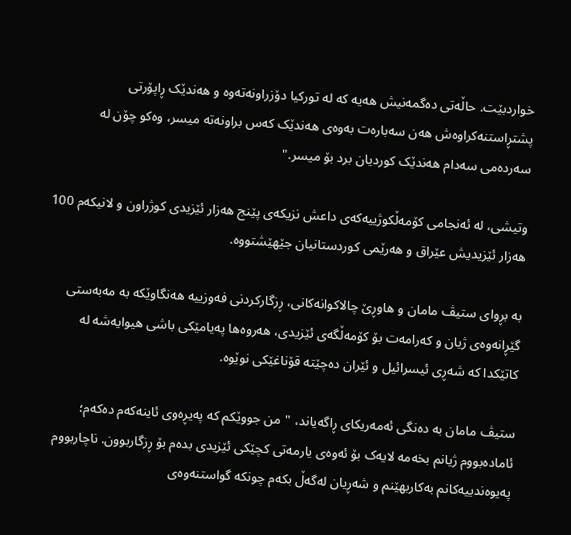خواردبێت. حاڵەتی دەگمەنیش هەیە کە لە تورکیا دۆزراونەتەوە و هەندێک ڕاپۆرتی پشتڕاستنەکراوەش هەن سەبارەت بەوەی هەندێک کەس براونەتە میسر، وەکو چۆن لە سەردەمی سەدام هەندێک کوردیان برد بۆ میسر."

وتیشی، لە ئەنجامی کۆمەڵکوژییەکەی داعش نزیکەی پێنج هەزار ئێزیدی کوژراون و لانیکەم 100 هەزار ئێزیدیش عێراق و هەرێمی کوردستانیان جێهێشتووە.

بە بڕوای ستیڤ مامان و هاوڕێ چالاکوانەکانی، ڕزگارکردنی فەوزییە هەنگاوێکە بە مەبەستی گێڕانەوەی ژیان و کەرامەت بۆ کۆمەڵگەی ئێزیدی، هەروەها پەیامێکی باشی هیوایەشە لە کاتێکدا کە شەڕی ئیسرائیل و ئێران دەچێتە قۆناغێکی نوێوە.

ستیڤ مامان بە دەنگی ئەمەریکای ڕاگەیاند، "من جووێکم کە پەیڕەوی ئاینەکەم دەکەم؛ ئامادەبووم ژیانم بخەمە لایەک بۆ ئەوەی یارمەتی کچێکی ئێزیدی بدەم بۆ ڕزگاربوون. ناچاربووم پەیوەندییەکانم بەکاربهێنم و شەڕیان لەگەڵ بکەم چونکە گواستنەوەی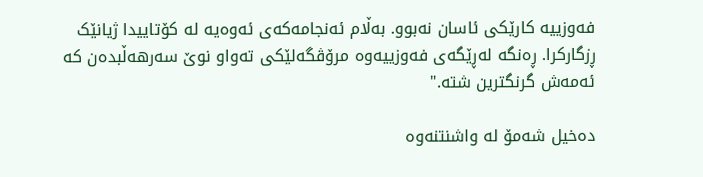فەوزییە کارێکی ئاسان نەبوو. بەڵام ئەنجامەکەی ئەوەیە لە کۆتاییدا ژیانێک ڕزگارکرا. ڕەنگە لەڕێگەی فەوزییەوە مرۆڤگەلێکی تەواو نوێ سەرهەڵبدەن کە ئەمەش گرنگترین شتە."

دەخیل شەمۆ لە واشنتنەوە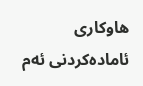هاوکاری ئامادەکردنی ئەم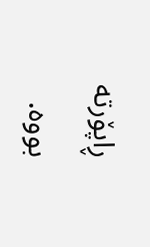ڕاپۆرتە بووە.